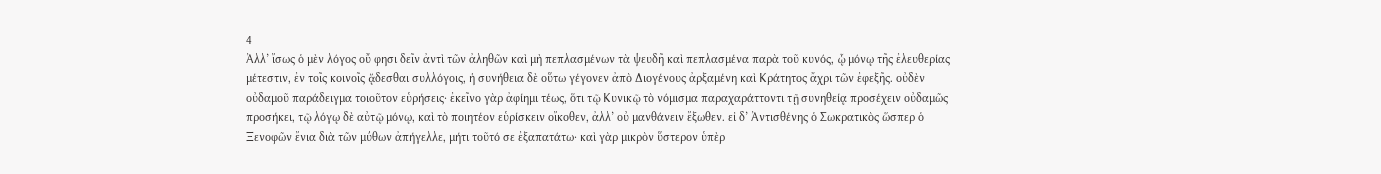4
Ἀλλ’ ἴσως ὁ μὲν λόγος οὔ φησι δεῖν ἀντὶ τῶν ἀληθῶν καὶ μὴ πεπλασμένων τὰ ψευδῆ καὶ πεπλασμένα παρὰ τοῦ κυνός, ᾧ μόνῳ τῆς ἐλευθερίας μέτεστιν, ἐν τοῖς κοινοῖς ᾄδεσθαι συλλόγοις, ἡ συνήθεια δὲ οὕτω γέγονεν ἀπὸ Διογένους ἀρξαμένη καὶ Κράτητος ἄχρι τῶν ἐφεξῆς. οὐδὲν οὐδαμοῦ παράδειγμα τοιοῦτον εὑρήσεις· ἐκεῖνο γὰρ ἀφίημι τέως, ὅτι τῷ Κυνικῷ τὸ νόμισμα παραχαράττοντι τῇ συνηθείᾳ προσέχειν οὐδαμῶς προσήκει, τῷ λόγῳ δὲ αὐτῷ μόνῳ, καὶ τὸ ποιητέον εὑρίσκειν οἴκοθεν, ἀλλ’ οὐ μανθάνειν ἔξωθεν. εἰ δ’ Ἀντισθένης ὁ Σωκρατικὸς ὥσπερ ὁ Ξενοφῶν ἔνια διὰ τῶν μύθων ἀπήγελλε, μήτι τοῦτό σε ἐξαπατάτω· καὶ γὰρ μικρὸν ὕστερον ὑπὲρ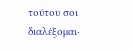τούτου σοι διαλέξομαι·